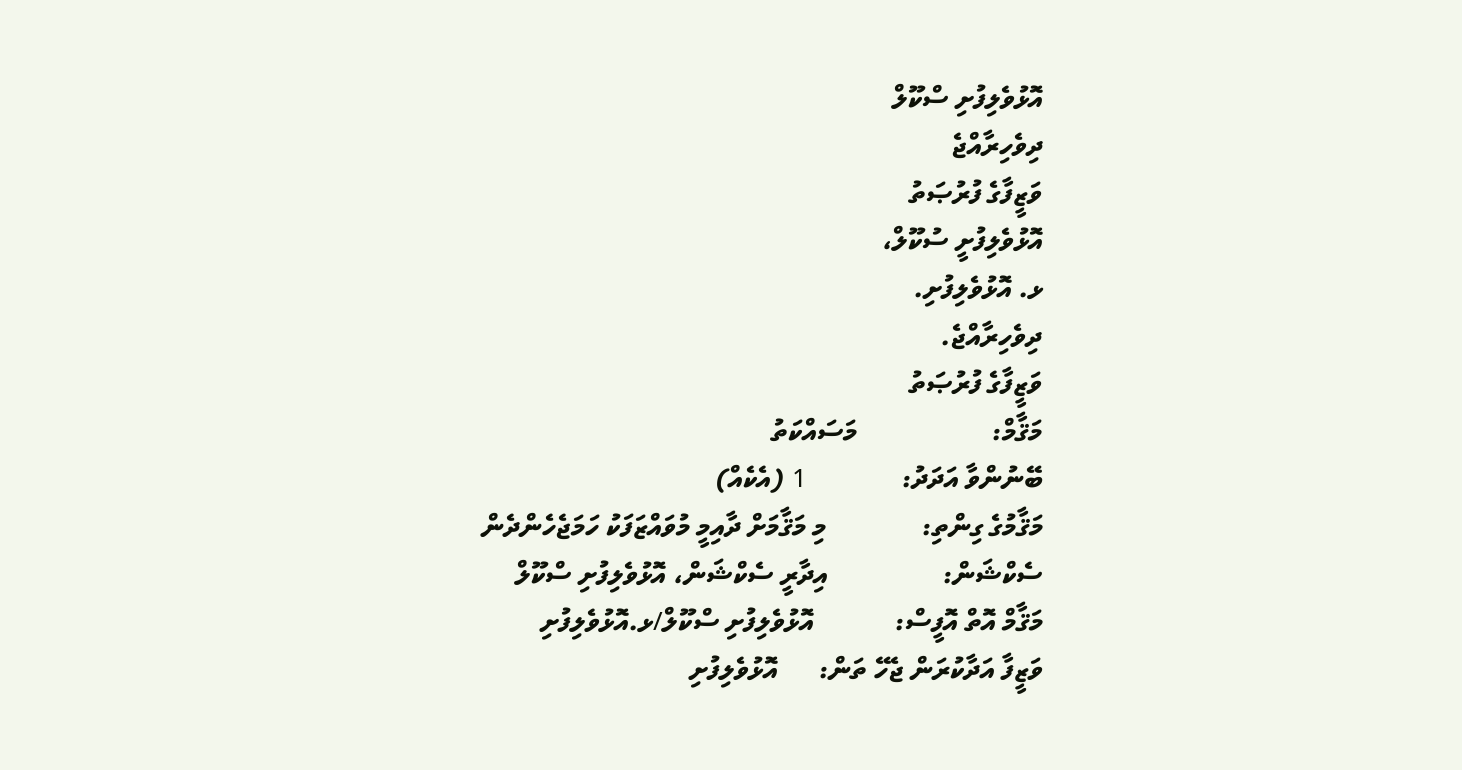އޮޅުވެލިފުށި ސްކޫލް
ދިވެހިރާއްޖެ
ވަޒީފާގެ ފުރުޞަތު
އޮޅުވެލިފުށީ ސުކޫލް،
ޅ. އޮޅުވެލިފުށި.
ދިވެހިރާއްޖެ.
ވަޒީފާގެ ފުރުޞަތު
މަޤާމް:                    މަސައްކަތު
ބޭނުންވާ އަދަދު:              1 (އެކެއް)
މަޤާމުގެ ގިންތި:              މި މަޤާމަށް ދާއިމީ މުވައްޒަފަކު ހަމަޖެހެންދެން
ސެކްޝަން:                 އިދާރީ ސެކްޝަން، އޮޅުވެލިފުށި ސްކޫލް
މަޤާމް އޮތް އޮފީސް:            އޮޅުވެލިފުށި ސްކޫލް/ޅ.އޮޅުވެލިފުށި
ވަޒީފާ އަދާކުރަން ޖެހޭ ތަން:      އޮޅުވެލިފުށި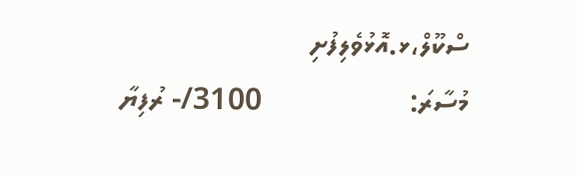ސްކޫލް،ޅ.އޮޅުވެލިފުށި
މުސާރަ:                   3100/- ރުފިޔާ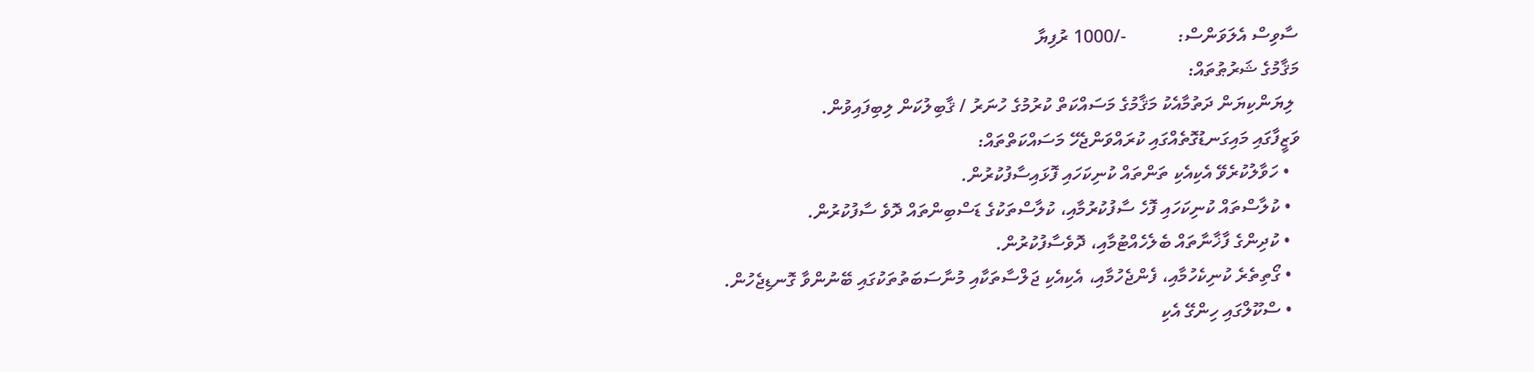ސާވިސް އެލަވަންސް:           -/1000 ރުފިޔާ
މަޤާމުގެ ޝަރުޠުތައް:
 ލިޔަންކިޔަން ދަތުމާއެކު މަޤާމުގެ މަސައްކަތް ކުރުމުގެ ހުނަރު / ޤާބިލުކަން ލިބިފައިވުން.
ވަޒީފާގައި މައިގަނޑުގޮތެއްގައި ކުރައްވަންޖެހޭ މަސައްކަތްތައް:
  • ހަވާލުކުރެވޭ އެކިއެކި ތަންތައް ކުނިކަހައި ފޮޅައިސާފުކުރުން.
  • ކުލާސްތައް ކުނިކަހައި ފޮހެ ސާފުކުރުމާއި، ކުލާސްތަކުގެ ޑަސްބިންތައް ދޮވެ ސާފުކުރުން.
  • ކުދިންގެ ފާޚާނާތައް ބެލެހެއްޓުމާއި، ދޮވެސާފުކުރުން.
  • ގޯތިތެރެ ކުނިކެހުމާއި، ފެންޖެހުމާއި، އެކިއެކި ޖަލްސާތަކާއި މުނާސަބަތުތަކުގައި ބޭނުންވާ ގޮނޑިޖެހުން.
  • ސްކޫލްގައި ހިންގޭ އެކި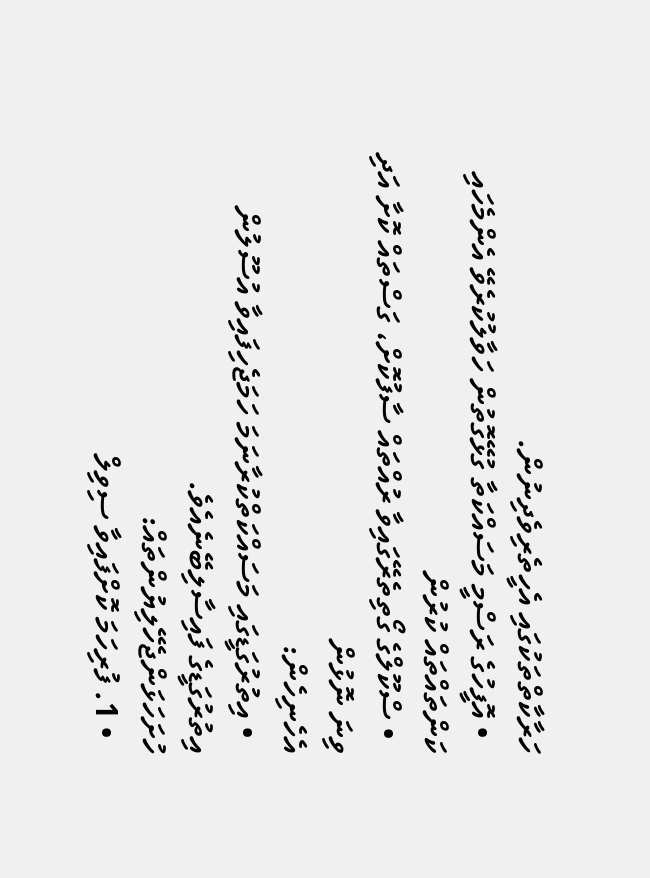ހަރާކާތްތަކުގައި އެހީތެރިވެދިނުން.
  • އޮފީހުގެ ރަސްމީ މަސައްކަތާ ގުޅޭގޮތުން ހަވާލުކުރެވޭ އެންމެހައި ކަންތައްތައް ކުރުން
  • ސްކޫލްގެ ގޯތިތެރޭގައިވާ ރުއްތައް ސާފުކޮށް، ގަސްތައް ކޮށާ އަދި ވިނަ ނޮޅުން
އެހެނިހެން:
  • އިތުރުގަޑީގައި މަސައްކަތްކުރާނަމަ ހަމަޖެހިފައިވާ އުސޫލުން އިތުރުގަޑީގެ ފައިސާލިބޭނެއެވެ.
ހުށަހަޅަންޖެހޭލިޔުންތައް:
  • 1. ފުރިހަމަ ކޮށްފައިވާ ސިވިލް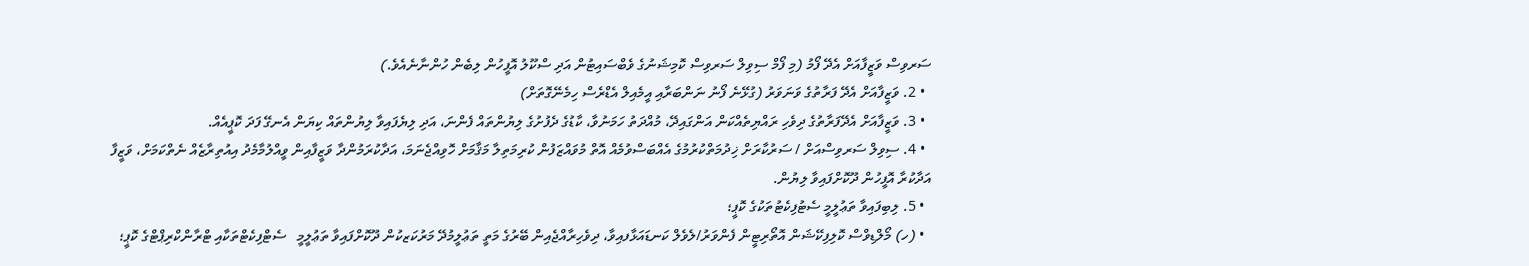ސަރވިސް ވަޒީފާއަށް އެދޭ ފޯމު (މި ފޯމް ސިވިލް ސަރވިސް ކޮމިޝަނުގެ ވެބްސައިޓުން އަދި ސްކޫލު އޮފީހުން ލިބެން ހުންނާނެއެވެ.)
  • 2. ވަޒީފާއަށް އެދޭ ފަރާތުގެ ވަނަވަރު (ގުޅޭނެ ފޯނު ނަންބަރާއި އީމެއިލް އެޑްރެސް ހިމެނޭގޮތަށް)
  • 3. ވަޒީފާއަށް އެދޭފަރާތުގެ ދިވެހި ރައްޔިތެއްކަން އަންގައިދޭ، މުއްދަތު ހަމަނުވާ، ކާޑުގެ ދެފުށުގެ ލިޔުންތައް ފެންނަ، އަދި ލިޔެފައިވާ ލިޔުންތައް ކިޔަން އެނގޭ ފަދަ ކޮޕީއެއް.
  • 4. ސިވިލް ސަރވިސްއަށް / ސަރުކާރަށް ޚިދުމަތްކުރުމުގެ އެއްބަސްވުމެއް އޮތް މުވައްޒަފުން ކުރިމަތިލާ މަޤާމަށް ހޮވިއްޖެނަމަ، އަދާކުރަމުންދާ ވަޒީފާއިން ވީއްލުމާމެދު އިއުތިރާޒެއް ނެތްކަމަށް، ވަޒީފާ އަދާކުރާ އޮފީހުން ދޫކޮށްފައިވާ ލިޔުން.
  • 5. ލިބިފައިވާ ތަޢުލީމީ ސެޓުފިކެޓުތަކުގެ ކޮޕީ؛
  • (ހ) މޯލްޑިވްސް ކޮލިފިކޭޝަން އޮތޯރިޓީން ފެންވަރު/ލެވެލް ކަނޑައަޅާފއިވާ، ދިވެހިރާއްޖެއިން ބޭރުގެ މަތީ ތަޢުލީމުދޭ މަރުކަޒކުން ދޫކޮށްފައިވާ ތަޢުލީމީ   ސެޓްފިކެޓްތަކާއި ޓްރާންކްރިޕްޓްގެ ކޮޕީ؛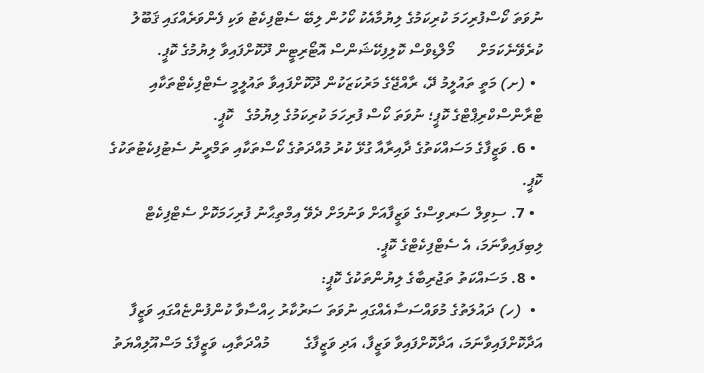ނުވަތަ ކޯސްފުރިހަމަ ކުރިކަމުގެ ލިޔުމާއެކު ކޯހުން ލިބޭ ސެޓްފިކެޓު ވަކި ފެންވަރެއްގައި ޤަބޫލު ކުރެވޭނެކަމަށް      މޯލްޑިވްސް ކޮލިފިކޭޝަންސް އޮޓޯރިޓީން ދޫކޮށްފައިވާ ލިޔުމުގެ ކޮޕީ.
  • (ށ) މަތީ ތައުލީމު ދޭ، ރާއްޖޭގެ މަރުކަޒަކުން ދޫކޮށްފައިވާ ތައުލީމީ ސެޓްފިކެޓްތަކާއި ޓްރާންސްކްރިޕްޓްގެ ކޮޕީ؛ ނުވަތަ ކޯސް ފުރިހަމަ ކުރިކަމުގެ ލިޔުމުގެ   ކޮޕީ.
  • 6. ވަޒީފާގެ މަސައްކަތުގެ ދާއިރާއާ ގުޅޭ ކުރު މުއްދަތުގެ ކޯސްތަކާއި ތަމްރީނު ސެޓުފިކެޓުތަކުގެ ކޮޕީ.
  • 7. ސިވިލް ސަރވިސްގެ ވަޒީފާއަށް ވަނުމަށް ދެވޭ އިމްތިޙާނު ފުރިހަމަކޮށް ސެޓްފިކެޓް ލިބިފައިވާނަމަ، އެ ސެޓްފިކެޓްގެ ކޮޕީ.
  • 8. މަސައްކަތު ތަޖުރިބާގެ ލިޔުންތަކުގެ ކޮޕީ:
  •  (ހ) ދައުލަތުގެ މުވައްސަސާއެއްގައި ނުވަތަ ސަރުކާރު ހިއްސާވާ ކުންފުންޏެއްގައި ވަޒީފާ އަދާކޮށްފައިވާނަމަ، އަދާކޮށްފައިވާ ވަޒީފާ، އަދި ވަޒީފާގެ         މުއްދަތާއި، ވަޒީފާގެ މަސްއޫލިއްޔަތު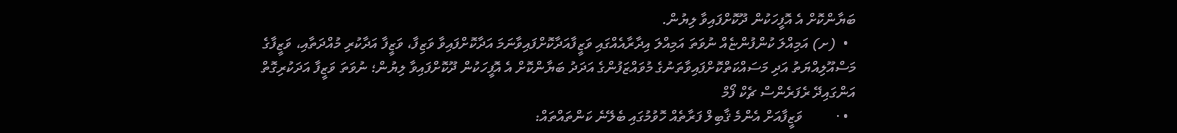ބަޔާންކޮށް އެ އޮފީހަކުން ދޫކޮށްފައިވާ ލިޔުން.
  •  (ށ) އަމިއްލަ ކުންފުންޏެއް ނުވަތަ އަމިއްލަ އިދާރާއެއްގައި ވަޒީފާއަދާކޮށްފައިވާނަމަ އަދާކޮށްފައިވާ ވަޒިފާ، ވަޒީފާ އަދާކުރި މުއްދަތާއި، ވަޒީފާގެ މަސްއޫލިއްޔަތު އަދި މަސައްކަތްކޮށްފައިވާތަނުގެ މުވައްޒަފުންގެ އަދަދު ބަޔާންކޮށް އެ އޮފީހަކުން ދޫކޮށްފައިވާ ލިޔުން؛ ނުވަތަ ވަޒީފާ އަދަކުރިގޮތް އަންގައިދޭ ރެފަރެންސް ޗެކް ފޯމް
  • ·         ވަޒީފާއަށް އެންމެ ޤާބިލް ފަރާތެއް ހޮވުމުގައި ބެލޭނެ ކަންތައްތައް: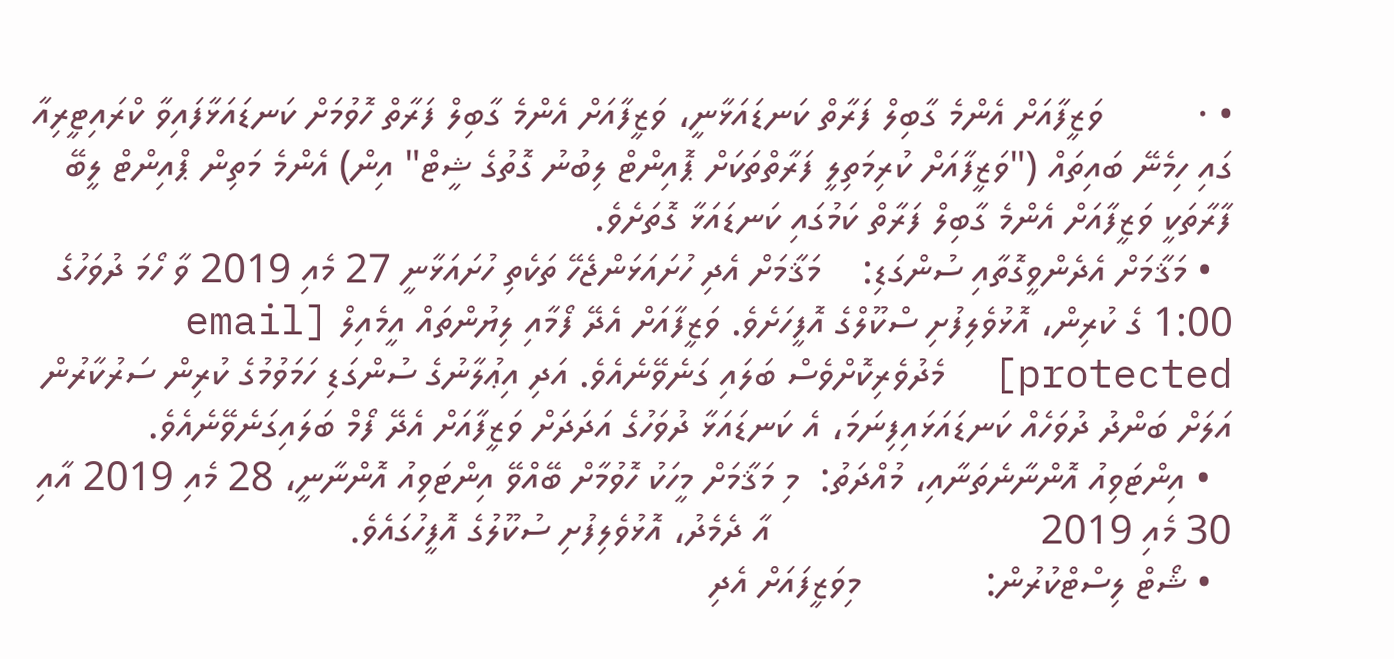• ·         ވަޒީފާއަށް އެންމެ ގާބިލް ފަރާތް ކަނޑައަޅާނީ، ވަޒީފާއަށް އެންމެ ގާބިލް ފަރާތް ހޮވުމަށް ކަނޑައަޅާފައިވާ ކްރައިޓީރިއާ ގައި ހިމެނޭ ބައިތައް ("ވަޒީފާއަށް ކުރިމަތިލީ ފަރާތްތަކަށް ޕޮއިންޓް ލިބުނު ގޮތުގެ ޝީޓް" އިން) އެންމެ މަތިން ޕްއިންޓް ލީބޭ ފާރާތަކީ ވަޒީފާއަށް އެންމެ ގާބިލް ފަރާތް ކަމުގައި ކަނޑައަޅާ ގޮތަށެވެ.
  • މަޤާމަށް އެދެންވީގޮތާއި ސުންގަޑި:    މަޤާމަށް އެދި ހުށައަޅަންޖެހޭ ތަކެތި ހުށައަޅާނީ 27 މެއި 2019 ވާ ހޯމަ ދުވަހުގެ 1:00 ގެ ކުރިން، އޮޅުވެލިފުށި ސްކޫލްގެ އޮފީހަށެވެ. ވަޒީފާއަށް އެދޭ ފޯމާއި ލިޔުންތައް އީމެއިލް [email protected]  މެދުވެރިކޮށްވެސް ބަލައި ގަނެވޭނެއެވެ. އަދި އިޢުލާނުގެ ސުންގަޑި ހަމަވުމުގެ ކުރިން ސަރުކާރުން އަލަށް ބަންދު ދުވަހެއް ކަނޑައަޅައިފިނަމަ، އެ ކަނޑައަޅާ ދުވަހުގެ އަދަދަށް ވަޒީފާއަށް އެދޭ ފޯމް ބަލައިގަނެވޭނެއެވެ.
  • އިންޓަވިއު އޮންނާނެތަނާއި، މުއްދަތު:  މި މަޤާމަށް މީހަކު ހޮވުމާށް ބޭއްވޭ އިންޓަވިއު އޮންނާނީ، 28 މެއި 2019 އާއި 30 މެއި 2019                          އާ ދެމެދު، އޮޅުވެލިފުށި ސުކޫލުގެ އޮފީހުގައެވެ.
  • ޝޯޓް ލިސްޓްކުރުން:            މިވަޒީފައަށް އެދި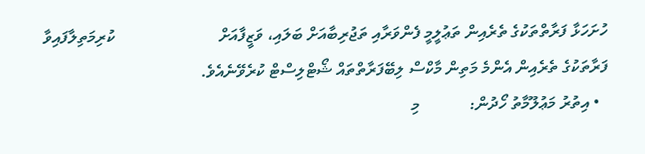ހުށަހަޅާ ފަރާތްތަކުގެ ތެރެއިން ތަޢުލީމީ ފެންވަރާއި ތަޖުރިބާއަށް ބަލައި، ވަޒީފާއަށް                         ކުރިމަތިލާފައިވާ ފަރާތަކުގެ ތެރެއިން އެންމެ މަތިން މާކްސް ލިބޭފަރާތްތައް ޝޯޓްލިސްޓް ކުރެވޭނެއެވެ.
  • އިތުރު މަޢުލޫމާތު ހޯދުން:            މި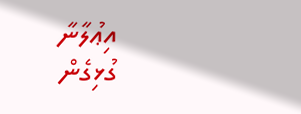އިޢުލާނާ ގުޅިގެން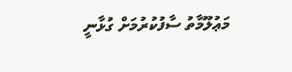މަޢުލޫމާތު ސާފުކުރުމަށް ގުޅާނީ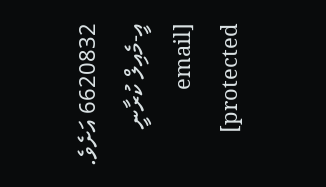6620832 އަށެވެ. އީ-މެއިލް ކުރާނީ [email protected]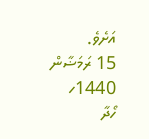އަށެވެ.
15 ރަމަޟާން 1440ހ
ހޯދާ